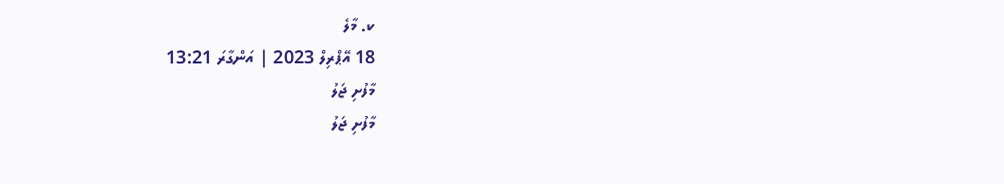ކ. މާލެ
18 އޭޕްރިލް 2023 | އަންގާރަ 13:21
މާފުށި ޖަލު
މާފުށި ޖަލު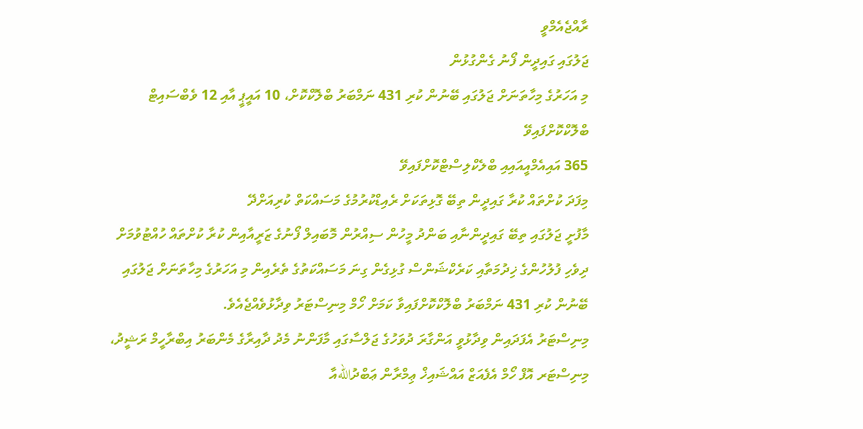ރާއްޖެއެމްވީ
ޖަލުގައި ގައިދީން ފޯނު ގެންގުޅުން
މި އަހަރުގެ މިހާތަނަށް ޖަލުގައި ބޭނުން ކުރި 431 ނަމްބަރު ބްލޮކްކޮށް، 10 އައީޕީ އާއި 12 ވެބްސައިޓް ބްލޮކްކޮށްފައިވޭ
365 އައިއެމްއީއައިއި ބްލެކްލިސްޓްކޮށްފައިވޭ
މިފަދަ ކުށްތައް ކުރާ ގައިދީން ތިބޭ ގޮޅިތަކަށް ރެއިޑްކުރުމުގެ މަސައްކަތް ކުރިއަށްދޭ
މާފުށީ ޖަލުގައި ތިބޭ ގައިދީންނާއި ބަންދު މީހުން ސިއްރުން މޮބައިލް ފޯނުގެ ޒަރީއާއިން ކުރާ ކުށްތައް ހުއްޓުވުމަށް ދިވެހި ފުލުހުންގެ ޚިދުމަތާއި ކަރެކްޝަންސް ގުޅިގެން ގިނަ މަސައްކަތުގެ ތެރެއިން މި އަހަރުގެ މިހާތަނަށް ޖަލުގައި ބޭނުން ކުރި 431 ނަމްބަރު ބްލޮކްކޮށްފައިވާ ކަމަށް ހޯމް މިނިސްޓަރު ވިދާޅުވެއްޖެއެވެ.
މިނިސްޓަރު އެފަދައިން ވިދާޅުވީ އަންގާރަ ދުވަހުގެ ޖަލްސާގައި މާފަންނު މެދު ދާއިރާގެ މެންބަރު އިބްރާހީމް ރަޝީދު، މިނިސްޓަރ އޮފް ހޯމް އެފެއަޒް އައްޝައިޚް ޢިމްރާން ޢަބްދުاللهއާ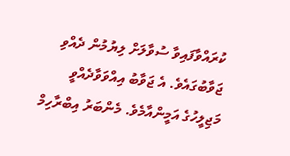ކުރައްވާފައިވާ ސުވާލަށް ލިޔުމުން ދެއްވި ޖަވާބުގައެވެ. އެ ޖަވާބު އިއްވަވާދެއްވީ މަޖިލީހުގެ އަމީންއާމެވެ. މެންބަރު އިބްރާހިމް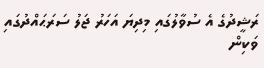ރަޝީދުގެ އެ ސުވާލުގައި މިދިޔަ އަހަރު ޖަލު ސަރަޙައްދުގައި ވަކިން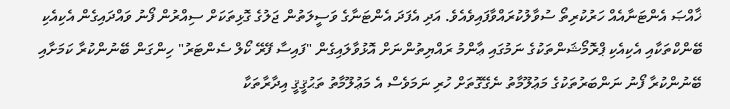ޚާއްޞަ އެންޓަނާއެއް ހަރުކުރިތޯ ސުވާލުކުރައްވާފައިވެއެވެ. އަދި އެފަދަ އެންޓަނާގެ ވަސީލަތުން ޖަލުގެ ގޮޅިތަކަށް ސިއްރުން ފޯނު ވައްދައިގެން އެކިއެކި ބޭންކްތަކާއި އެކިއެކި ޕްރޮމޯޝަންތަކުގެ ނަމުގައި ޢާންމު ރައްޔިތުންނަށް އޮޅުވާލައިގެން "ފައިސާ ފޭރޭ ކޯލް ސެންޓަރު" ހިންގަން ބޭނުންކުރާ ކަމަށާއި ބޭނުންކުރާ ފޯނު ނަންބަރުތަކުގެ މަޢުލޫމާތު ނެގޭގޮތަށް ހުރި ނަމަވެސް އެ މަޢުލޫމާތު ތަޙުޤީޤީ އިދާރާތަކާ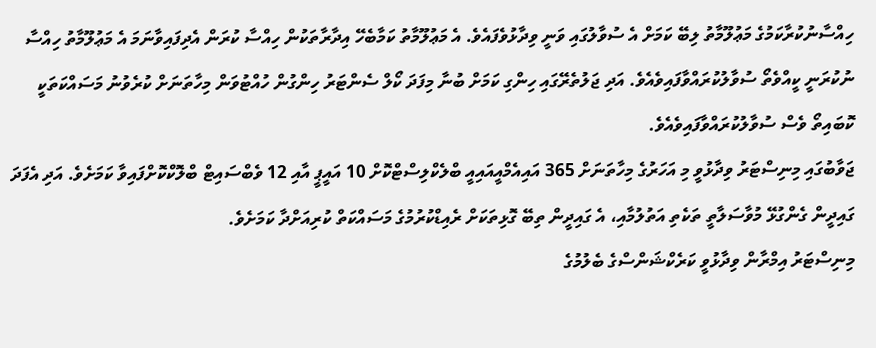ހިއްސާނުކުރާކަމުގެ މަޢުލޫމާތު ލިބޭ ކަމަށް އެ ސުވާލުގައި ވަނީ ވިދާޅުވެފައެވެ. އެ މަޢުލޫމާތު ކަމާބެހޭ އިދާރާތަކުން ހިއްސާ ކުރަން އެދިފައިވާނަމަ އެ މަޢުލޫމާތު ހިއްސާ ނުކުރަނީ ކީއްވެތޯ ސުވާލުކުރައްވާފައިވެއެވެ. އަދި ޖަލުތެރޭގައި ހިންގި ކަމަށް ބުނާ މިފަދަ ކޯލް ސެންޓަރު ހިންގުން ހުއްޓުވަން މިހާތަނަށް ކުރެވުނު މަސައްކަތަކީ ކޮބައިތޯ ވެސް ސުވާލުކުރައްވާފައިވެއެވެ.
ޖަވާބުގައި މިނިސްޓަރު ވިދާޅުވީ މި އަހަރުގެ މިހާތަނަށް 365 އައިއެމްއީއައިއީ ބްލެކްލިސްޓްކޮށް 10 އައީޕީ އާއި 12 ވެބްސައިޓް ބްލޮކްކޮށްފައިވާ ކަމަށެވެ. އަދި އެފަދަ ގައިދީން ގެންގުޅޭ މުވާސަލާތީ ތަކެތި އަތުލުމާއި، އެ ގައިދީން ތިބޭ ގޮޅިތަކަށް ރެއިޑްކުރުމުގެ މަސައްކަތް ކުރިއަށްދާ ކަމަށެވެ.
މިނިސްޓަރު އިމްރާން ވިދާޅުވީ ކަރެކްޝަންސްގެ ބެލުމުގެ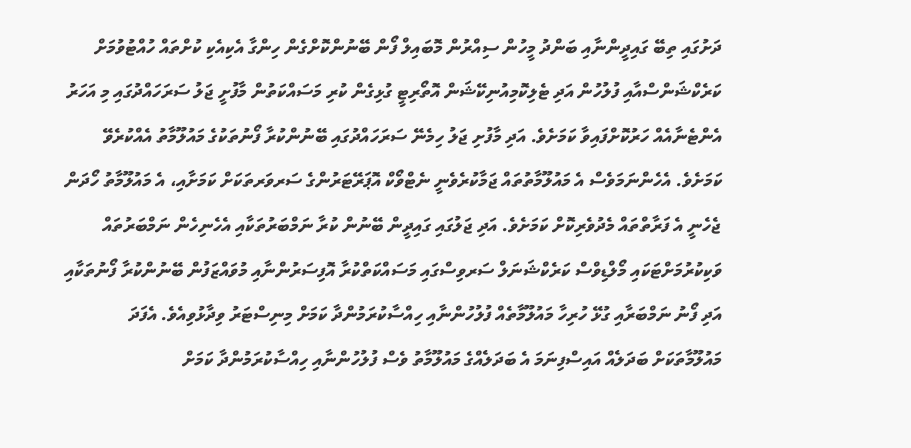ދަށުގައި ތިބޭ ގައިދީންނާއި ބަންދު މީހުން ސިއްރުން މޮބައިލް ފޯން ބޭނުންކޮށްގެން ހިންގާ އެކިއެކި ކުށްތައް ހުއްޓުވުމަށް ކަރެކްޝަންސްއާއި ފުލުހުން އަދި ޓެލިކޮމިއުނިކޭޝަން އޮތޯރިޓީ ގުޅިގެން ކުރި މަސައްކަތުން މާފުށީ ޖަލު ސަރަހައްދުގައި މި އަހަރު އެންޓެނާއެއް ހަރުކޮށްފައިވާ ކަމަށެވެ. އަދި މާފުށި ޖަލު ހިމެނޭ ސަރަހައްދުގައި ބޭނުންކުރާ ފޯނުތަކުގެ މައުލޫމާތު އެއްކުރެވޭ ކަމަށެވެ. އެހެންނަމަވެސް އެ މައުލޫމާތުތައް ޖަމާކުރެވެނީ ނެޓްވޯކް އޮޕަރޭޓަރުންގެ ސަރވަރތަކަށް ކަމަށާއި، އެ މައުލޫމާތު ހޯދަން ޖެހެނީ އެ ފަރާތްތައް މެދުވެރިކޮށް ކަމަށެވެ. އަދި ޖަލުގައި ގައިދީން ބޭނުން ކުރާ ނަމްބަރުތަކާއި އެހެނިހެން ނަމްބަރުތައް ވަކިކުރުމަށްޓަކައި މޯލްޑިވްސް ކަރެކްޝަނަލް ސަރވިސްގައި މަސައްކަތްކުރާ އޮފިސަރުންނާއި މުވައްޒަފުން ބޭނުންކުރާ ފޯނުތަކާއި އަދި ފޯނު ނަމްބަރާއި ގުޅޭ ހުރިހާ މައުލޫމާތެއް ފުލުހުންނާއި ހިއްސާކުރަމުންދާ ކަމަށް މިނިސްޓަރު ވިދާޅުވިއެވެ. އެފަދަ މައުލޫމާތަކަށް ބަދަލެއް އައިސްފިނަމަ އެ ބަދަލެއްގެ މައުލޫމާތު ވެސް ފުލުހުންނާއި ހިއްސާކުރަމުންދާ ކަމަށް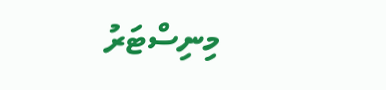މިނިސްޓަރު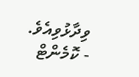ވިދާޅުވިއެވެ.
- ކޮމެންޓް